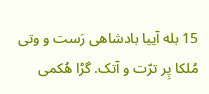15 بله آییا بادشاهی رَست و وتی مُلکا پِر ترّت و آتک. گڑا هُکمی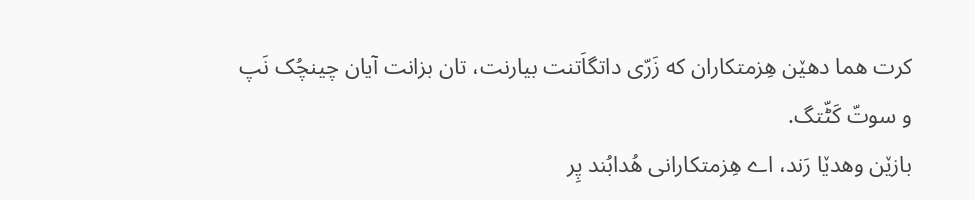کرت هما دهێن هِزمتکاران که زَرّی داتگاَتنت بیارنت، تان بزانت آیان چینچُک نَپ و سوتّ کَٹّتگ.
بازێن وهدێا رَند، اے هِزمتکارانی هُدابُند پِر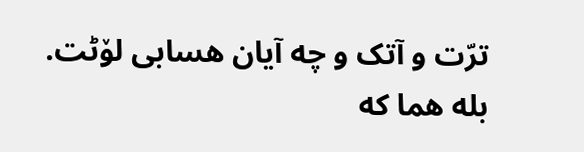ترّت و آتک و چه آیان هسابی لۆٹت.
بله هما که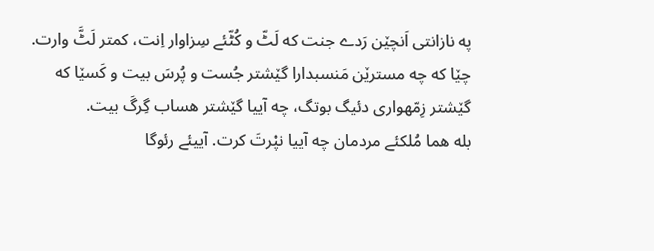په نازانتی اَنچێن رَدے جنت که لَٹّ و کُٹّئے سِزاوار اِنت، کمتر لَٹَّ وارت. چێا که چه مسترێن مَنسبدارا گێشتر جُست و پُرسَ بیت و کَسێا که گێشتر زِمّهواری دئیگ بوتگ، چه آییا گێشتر هساب گِرگَ بیت.
بله هما مُلکئے مردمان چه آییا نپْرتَ کرت. آییئے رئوگا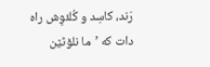رَند، کاسِد و کُلئوِش راه دات که ’ما نلۆٹێن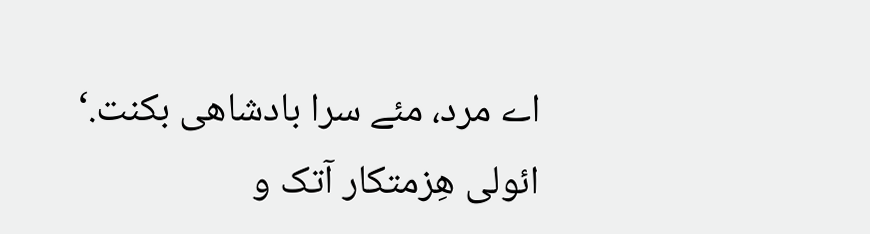اے مرد، مئے سرا بادشاهی بکنت.‘
ائولی هِزمتکار آتک و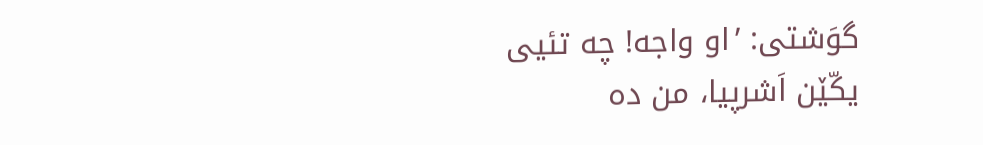گوَشتی: ’او واجه! چه تئیی یکّێن اَشرپیا، من ده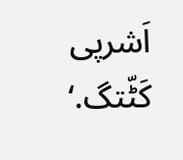اَشرپی کَٹّتگ.‘